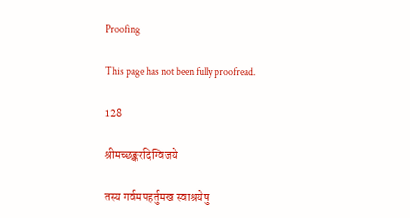Proofing

This page has not been fully proofread.

128

श्रीमच्छङ्करदिग्विजये

तस्य गर्वमपहर्तुमख स्वाश्रयेषु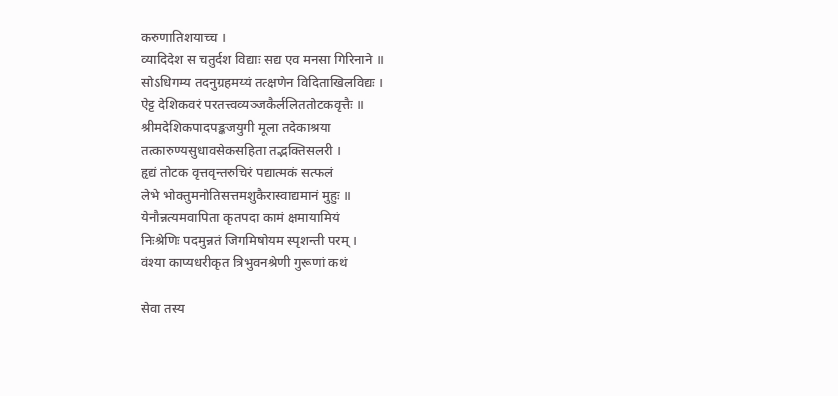करुणातिशयाच्च ।
व्यादिदेश स चतुर्दश विद्याः सद्य एव मनसा गिरिनाने ॥
सोऽधिगम्य तदनुग्रहमय्यं तत्क्षणेन विदिताखिलविद्यः ।
ऐट्ट देशिकवरं परतत्त्वव्यञ्जकैर्ललिततोटकवृत्तैः ॥
श्रीमदेशिकपादपङ्कजयुगी मूला तदेकाश्रया
तत्कारुण्यसुधावसेकसहिता तद्भक्तिसलरी ।
हृद्यं तोटक वृत्तवृन्तरुचिरं पद्यात्मकं सत्फलं
लेभे भोक्तुमनोतिसत्तमशुकैरास्वाद्यमानं मुहुः ॥
येनौन्नत्यमवापिता कृतपदा कामं क्षमायामियं
निःश्रेणिः पदमुन्नतं जिगमिषोयम स्पृशन्ती परम् ।
वंश्या काप्यधरीकृत त्रिभुवनश्रेणी गुरूणां कथं

सेवा तस्य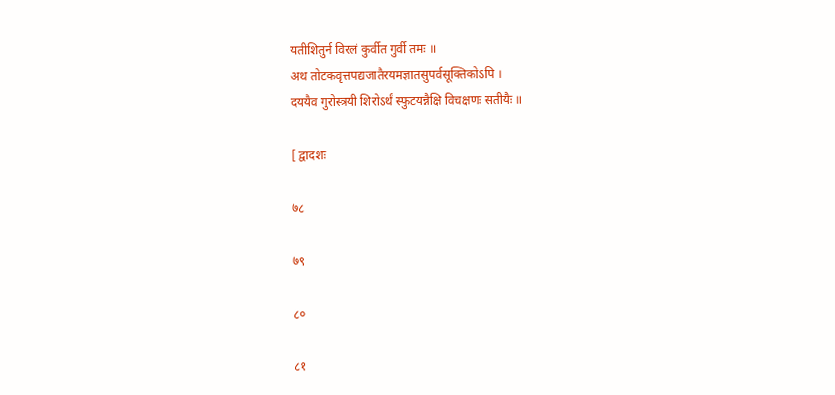यतीशितुर्न विरलं कुर्वीत गुर्वी तमः ॥
अथ तोटकवृत्तपद्यजातैरयमज्ञातसुपर्वसूक्तिकोऽपि ।
दययैव गुरोस्त्रयी शिरोऽर्थं स्फुटयन्नैक्षि विचक्षणः सतीयैः ॥

[ द्वादशः

७८

७९

८०

८१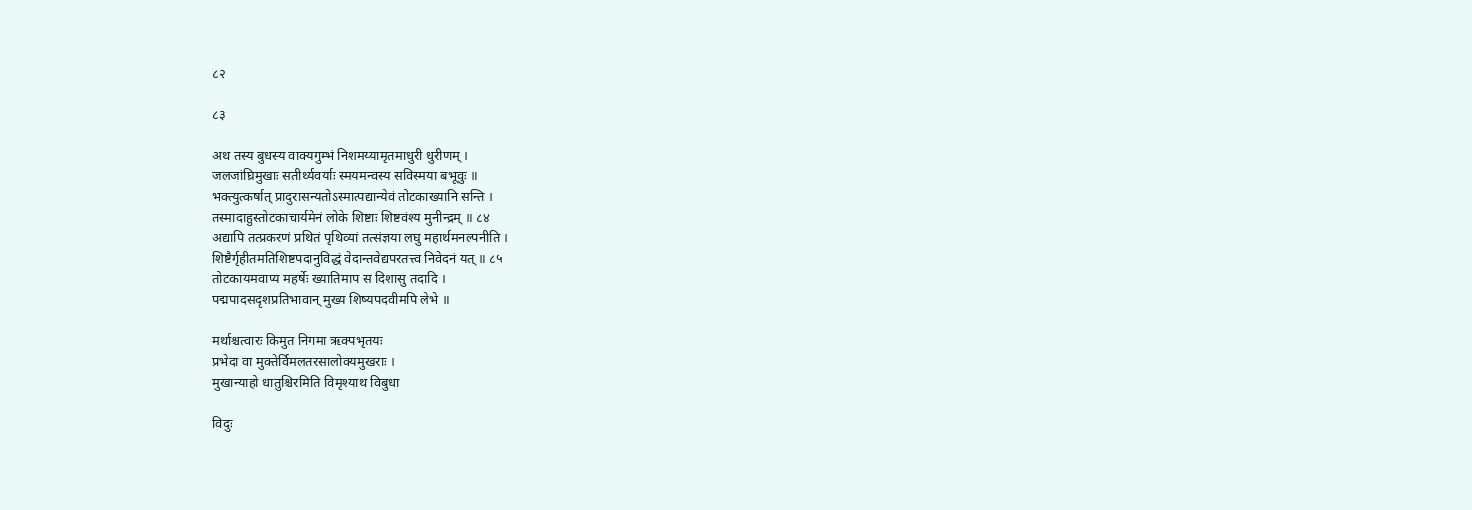८२

८३

अथ तस्य बुधस्य वाक्यगुम्भं निशमय्यामृतमाधुरी धुरीणम् ।
जलजांघ्रिमुखाः सतीर्थ्यवर्याः स्मयमन्वस्य सविस्मया बभूवुः ॥
भक्त्युत्कर्षात् प्रादुरासन्यतोऽस्मात्पद्यान्येवं तोटकाख्यानि सन्ति ।
तस्मादाहुस्तोटकाचार्यमेनं लोके शिष्टाः शिष्टवंश्य मुनीन्द्रम् ॥ ८४
अद्यापि तत्प्रकरणं प्रथितं पृथिव्यां तत्संज्ञया लघु महार्थमनल्पनीति ।
शिष्टैर्गृहीतमतिशिष्टपदानुविद्धं वेदान्तवेद्यपरतत्त्व निवेदनं यत् ॥ ८५
तोटकायमवाप्य महर्षेः ख्यातिमाप स दिशासु तदादि ।
पद्मपादसदृशप्रतिभावान् मुख्य शिष्यपदवीमपि लेभे ॥

मर्थाश्चत्वारः किमुत निगमा ऋक्पभृतयः
प्रभेदा वा मुक्तेर्विमलतरसालोक्यमुखराः ।
मुखान्याहो धातुश्चिरमिति विमृश्याथ विबुधा

विदुः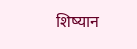शिष्यान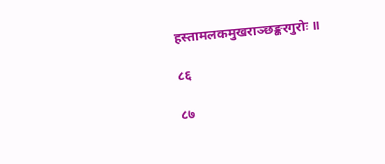हस्तामलकमुखराञ्छङ्करगुरोः ॥

८६

८७